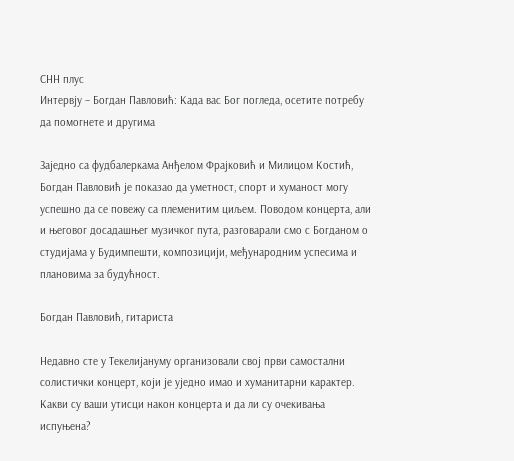СНН плус
Интервју – Богдан Павловић: Када вас Бог погледа, осетите потребу да помогнете и другима

Заједно са фудбалеркама Анђелом Фрајковић и Милицом Костић, Богдан Павловић је показао да уметност, спорт и хуманост могу успешно да се повежу са племенитим циљем. Поводом концерта, али и његовог досадашњег музичког пута, разговарали смо с Богданом о студијама у Будимпешти, композицији, међународним успесима и плановима за будућност.

Богдан Павловић, гитариста

Недавно сте у Текелијануму организовали свој први самостални солистички концерт, који је уједно имао и хуманитарни карактер. Какви су ваши утисци након концерта и да ли су очекивања испуњена?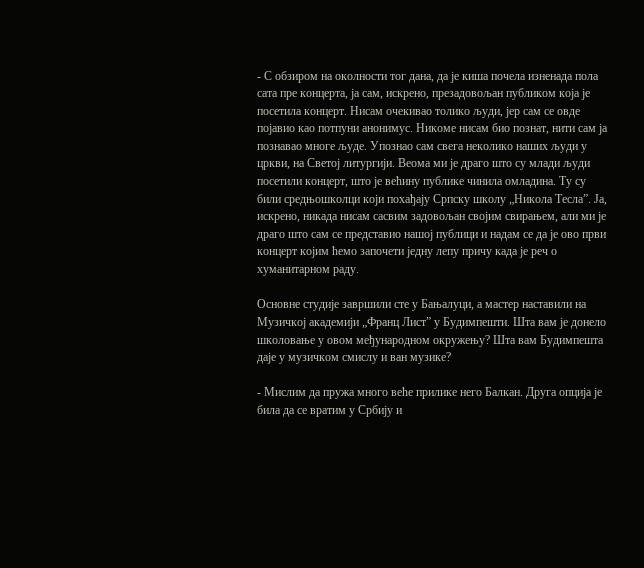- С обзиром на околности тог дана, да је киша почела изненада пола сата пре концерта, ја сам, искрено, презадовољан публиком која је посетила концерт. Нисам очекивао толико људи, јер сам се овде појавио као потпуни анонимус. Никоме нисам био познат, нити сам ја познавао многе људе. Упознао сам свега неколико наших људи у цркви, на Светој литургији. Веома ми је драго што су млади људи посетили концерт, што је већину публике чинила омладина. Ту су били средњошколци који похађају Српску школу „Никола Тесла”. Ја, искрено, никада нисам сасвим задовољан својим свирањем, али ми је драго што сам се представио нашој публици и надам се да је ово први концерт којим ћемо започети једну лепу причу када је реч о хуманитарном раду.

Основне студије завршили сте у Бањалуци, а мастер наставили на Музичкој академији „Франц Лист” у Будимпешти. Шта вам је донело школовање у овом међународном окружењу? Шта вам Будимпешта даје у музичком смислу и ван музике?

- Мислим да пружа много веће прилике него Балкан. Друга опција је била да се вратим у Србију и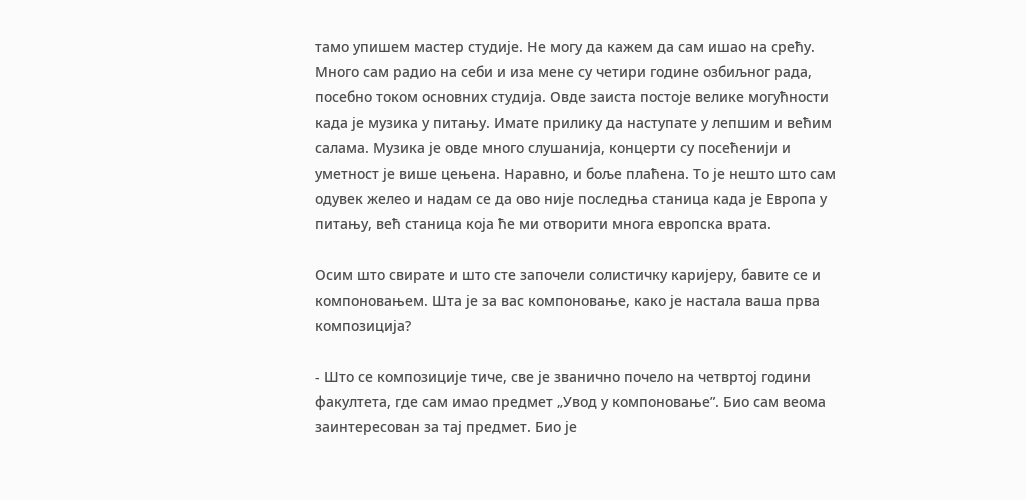тамо упишем мастер студије. Не могу да кажем да сам ишао на срећу. Много сам радио на себи и иза мене су четири године озбиљног рада, посебно током основних студија. Овде заиста постоје велике могућности када је музика у питању. Имате прилику да наступате у лепшим и већим салама. Музика је овде много слушанија, концерти су посећенији и уметност је више цењена. Наравно, и боље плаћена. То је нешто што сам одувек желео и надам се да ово није последња станица када је Европа у питању, већ станица која ће ми отворити многа европска врата.

Осим што свирате и што сте започели солистичку каријеру, бавите се и компоновањем. Шта је за вас компоновање, како је настала ваша прва композиција?

- Што се композиције тиче, све је званично почело на четвртој години факултета, где сам имао предмет „Увод у компоновање”. Био сам веома заинтересован за тај предмет. Био је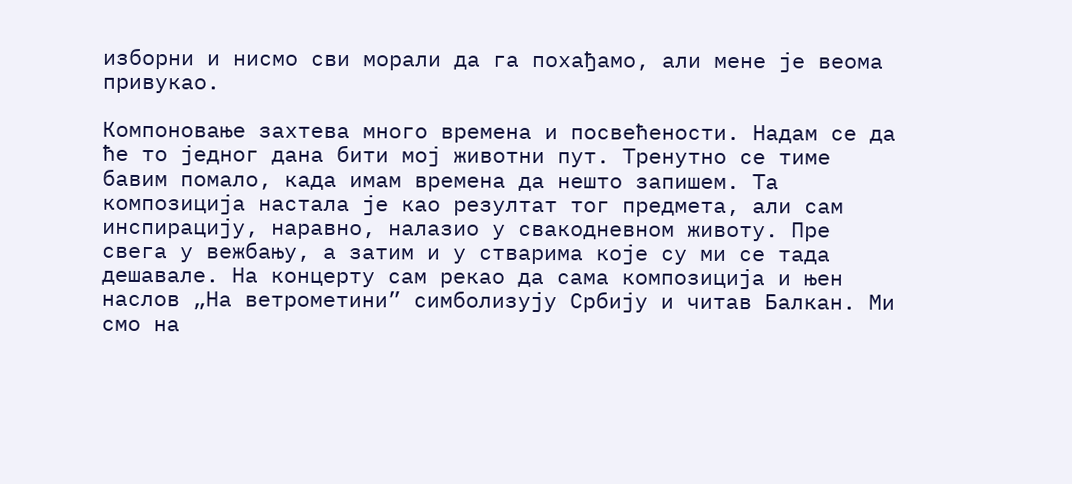изборни и нисмо сви морали да га похађамо, али мене је веома привукао.

Компоновање захтева много времена и посвећености. Надам се да ће то једног дана бити мој животни пут. Тренутно се тиме бавим помало, када имам времена да нешто запишем. Та композиција настала је као резултат тог предмета, али сам инспирацију, наравно, налазио у свакодневном животу. Пре свега у вежбању, а затим и у стварима које су ми се тада дешавале. На концерту сам рекао да сама композиција и њен наслов „На ветрометини” симболизују Србију и читав Балкан. Ми смо на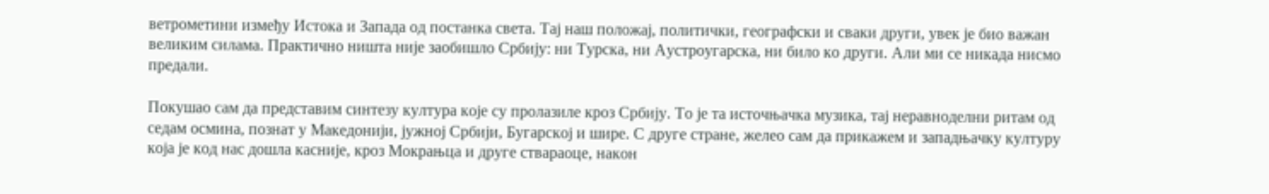ветрометини између Истока и Запада од постанка света. Тај наш положај, политички, географски и сваки други, увек је био важан великим силама. Практично ништа није заобишло Србију: ни Турска, ни Аустроугарска, ни било ко други. Али ми се никада нисмо предали.

Покушао сам да представим синтезу култура које су пролазиле кроз Србију. То је та источњачка музика, тај неравноделни ритам од седам осмина, познат у Македонији, јужној Србији, Бугарској и шире. С друге стране, желео сам да прикажем и западњачку културу која је код нас дошла касније, кроз Мокрањца и друге ствараоце, након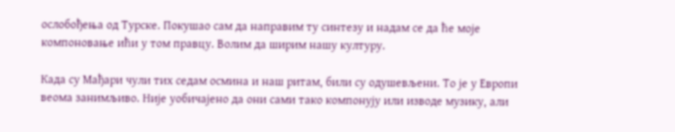ослобођења од Турске. Покушао сам да направим ту синтезу и надам се да ће моје компоновање ићи у том правцу. Волим да ширим нашу културу.

Када су Мађари чули тих седам осмина и наш ритам, били су одушевљени. То је у Европи веома занимљиво. Није уобичајено да они сами тако компонују или изводе музику, али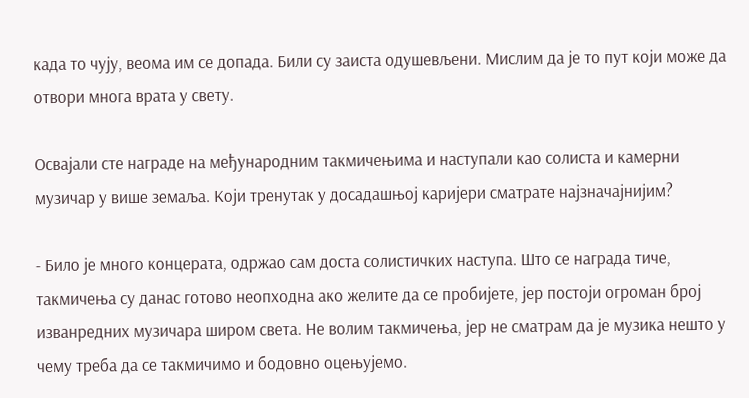када то чују, веома им се допада. Били су заиста одушевљени. Мислим да је то пут који може да отвори многа врата у свету.

Освајали сте награде на међународним такмичењима и наступали као солиста и камерни музичар у више земаља. Који тренутак у досадашњој каријери сматрате најзначајнијим?

- Било је много концерата, одржао сам доста солистичких наступа. Што се награда тиче, такмичења су данас готово неопходна ако желите да се пробијете, јер постоји огроман број изванредних музичара широм света. Не волим такмичења, јер не сматрам да је музика нешто у чему треба да се такмичимо и бодовно оцењујемо.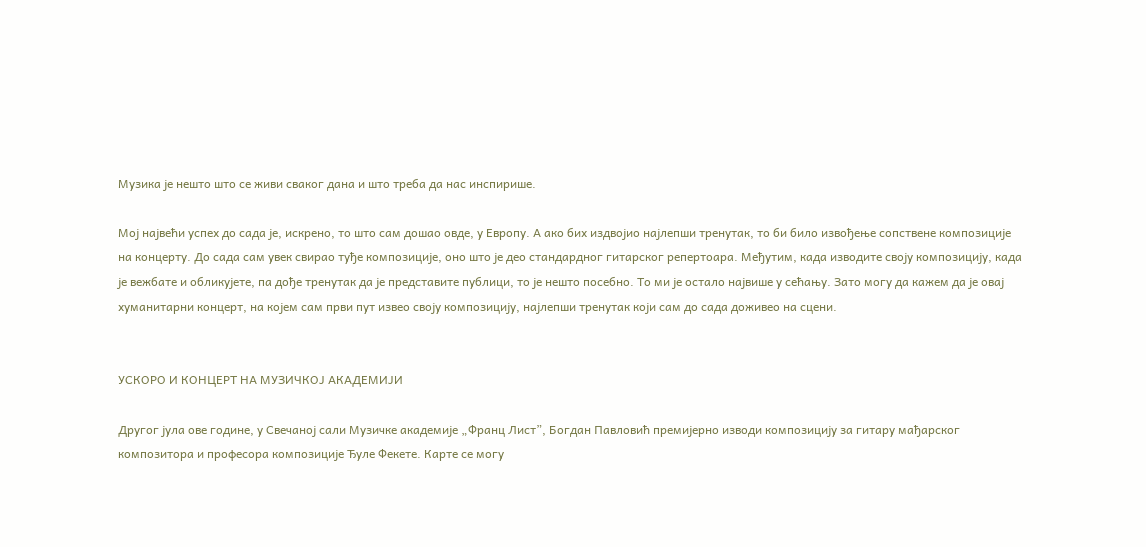Музика је нешто што се живи сваког дана и што треба да нас инспирише.

Мој највећи успех до сада је, искрено, то што сам дошао овде, у Европу. А ако бих издвојио најлепши тренутак, то би било извођење сопствене композиције на концерту. До сада сам увек свирао туђе композиције, оно што је део стандардног гитарског репертоара. Међутим, када изводите своју композицију, када је вежбате и обликујете, па дође тренутак да је представите публици, то је нешто посебно. То ми је остало највише у сећању. Зато могу да кажем да је овај хуманитарни концерт, на којем сам први пут извео своју композицију, најлепши тренутак који сам до сада доживео на сцени.


УСКОРО И КОНЦЕРТ НА МУЗИЧКОЈ АКАДЕМИЈИ

Другог јула ове године, у Свечаној сали Музичке академије „Франц Лист”, Богдан Павловић премијерно изводи композицију за гитару мађарског композитора и професора композиције Ђуле Фекете. Карте се могу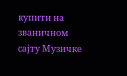купити на званичном сајту Музичке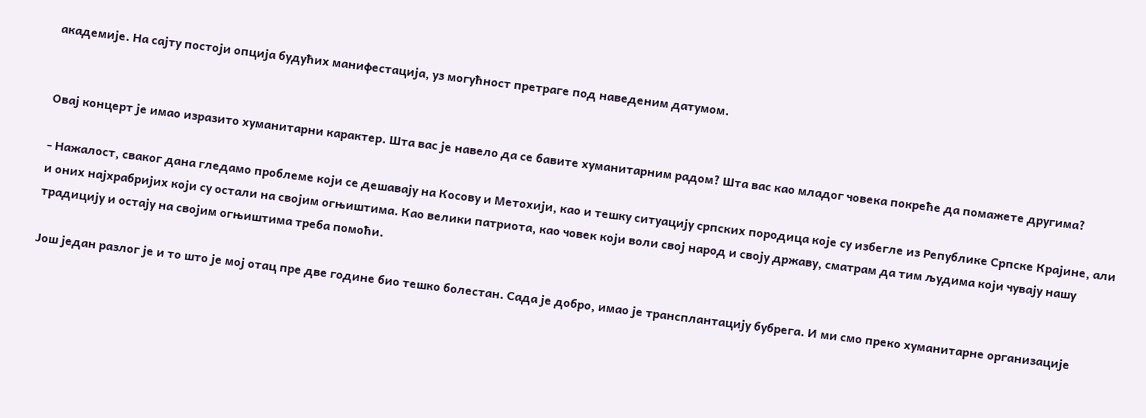академије. На сајту постоји опција будућих манифестација, уз могућност претраге под наведеним датумом.


Овај концерт је имао изразито хуманитарни карактер. Шта вас је навело да се бавите хуманитарним радом? Шта вас као младог човека покреће да помажете другима?

- Нажалост, сваког дана гледамо проблеме који се дешавају на Косову и Метохији, као и тешку ситуацију српских породица које су избегле из Републике Српске Крајине, али и оних најхрабријих који су остали на својим огњиштима. Као велики патриота, као човек који воли свој народ и своју државу, сматрам да тим људима који чувају нашу традицију и остају на својим огњиштима треба помоћи.

Још један разлог је и то што је мој отац пре две године био тешко болестан. Сада је добро, имао је трансплантацију бубрега. И ми смо преко хуманитарне организације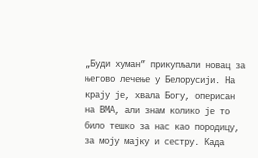„Буди хуман” прикупљали новац за његово лечење у Белорусији. На крају је, хвала Богу, оперисан на ВМА, али знам колико је то било тешко за нас као породицу, за моју мајку и сестру. Када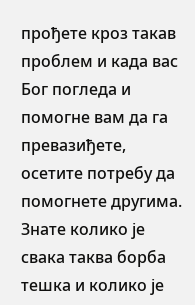прођете кроз такав проблем и када вас Бог погледа и помогне вам да га превазиђете, осетите потребу да помогнете другима. Знате колико је свака таква борба тешка и колико је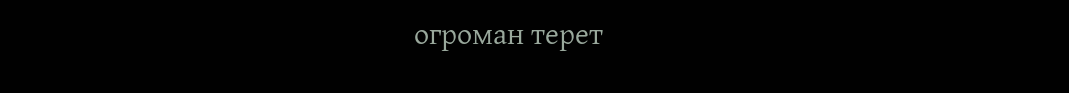огроман терет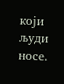који људи носе.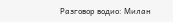Разговор водио: Милан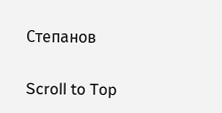Степанов

Scroll to Top